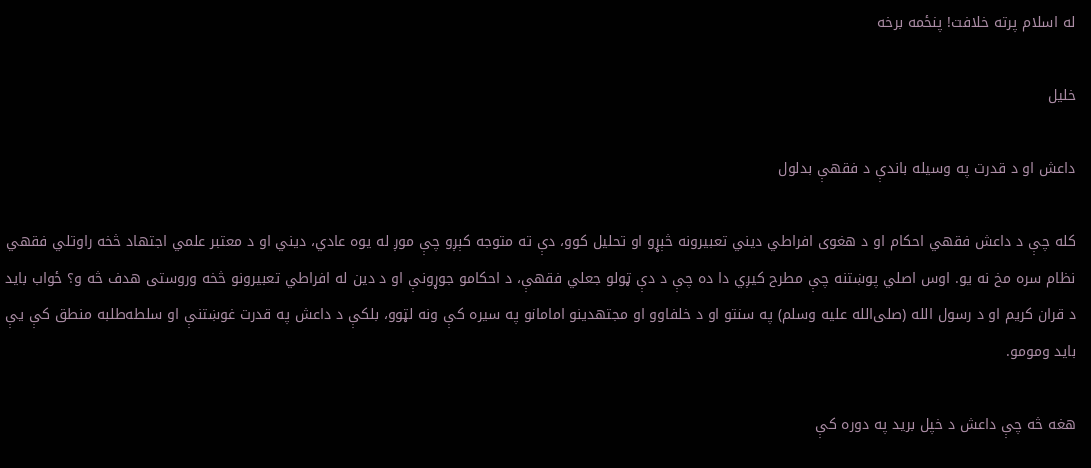له اسلام پرته خلافت! پنځمه برخه

خلیل

داعش او د قدرت په وسیله باندې د فقهې بدلول

کله چې د داعش فقهي احکام او د هغوی افراطي دیني تعبیرونه څېړو او تحلیل کوو، دې ته متوجه کېږو چې موږ له یوه عادي، دیني او د معتبر علمي اجتهاد څخه راوتلي فقهي نظام سره مخ نه یو. اوس اصلي پوښتنه چې مطرح کیږي دا ده چې د دې ټولو جعلي فقهې، د احکامو جوړونې او د دین له افراطي تعبیرونو څخه وروستی هدف څه و؟ ځواب باید د قران کریم او د رسول الله (صلی‌الله علیه وسلم) په سنتو او د خلفاوو او مجتهدینو امامانو په سیره کې ونه لټوو، بلکې د داعش په قدرت غوښتنې او سلطه‌طلبه منطق کې یې باید ومومو.

هغه څه چې داعش د خپل برید په دوره کې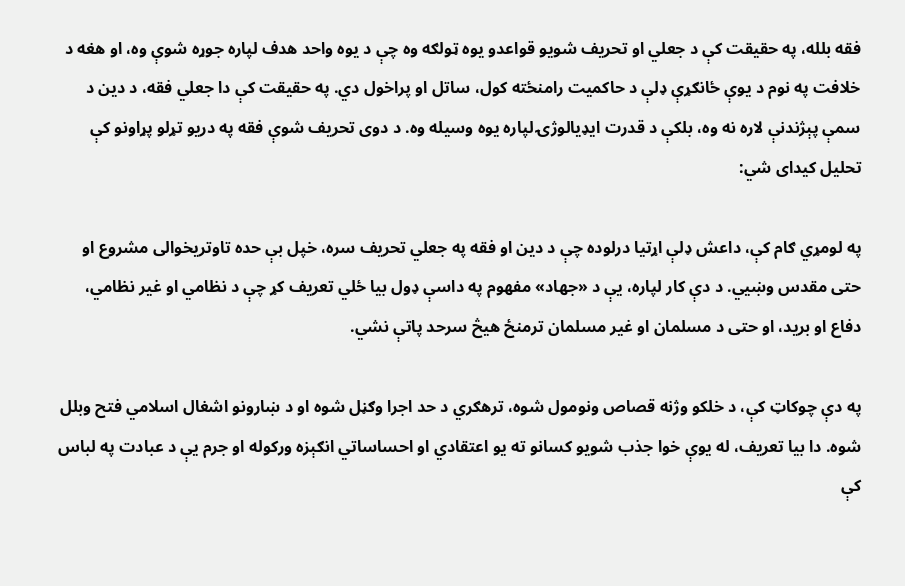فقه بلله، په حقیقت کې د جعلي او تحریف شویو قواعدو یوه ټولګه وه چې د یوه واحد هدف لپاره جوړه شوې وه، او هغه د خلافت په نوم د یوې ځانګړې ډلې د حاکمیت رامنځته کول، ساتل او پراخول دي. په حقیقت کې دا جعلي فقه، د دین د سمې پېژندنې لاره نه وه، بلکې د قدرت ایډیالوژۍ لپاره یوه وسیله وه. د دوی تحریف شوې فقه په دریو تړلو پړاونو کې تحلیل کیدای شي:

په لومړي ګام کې، داعش ډلې اړتیا درلوده چې د دین او فقه په جعلي تحریف سره، خپل بې حده تاوتریخوالی مشروع او حتی مقدس وښیي. د دې کار لپاره، یې د «جهاد» مفهوم په داسې ډول بیا ځلي تعریف کړ چې د نظامي او غیر نظامي، دفاع او برید، او حتی د مسلمان او غیر مسلمان ترمنځ هیڅ سرحد پاتې نشي.

په دې چوکاټ کې، د خلکو وژنه قصاص ونومول شوه، ترهګري د حد اجرا وګڼل شوه او د ښارونو اشغال اسلامي فتح وبلل شوه. دا بیا تعریف، له یوې خوا جذب شویو کسانو ته یو اعتقادي او احساساتي انګېزه ورکوله او جرم یې د عبادت په لباس کې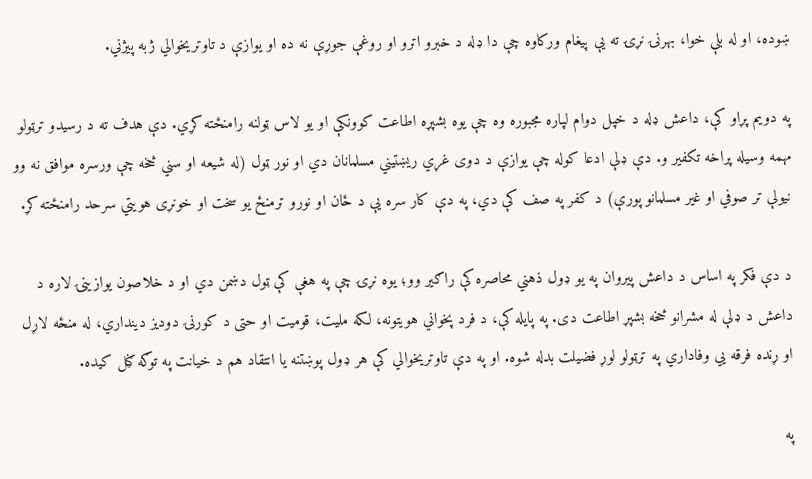ښوده، او له بلې خوا، بهرنۍ نړۍ ته یې پیغام ورکاوه چې دا ډله د خبرو اترو او روغې جوړې نه ده او یوازې د تاوتریخوالي ژبه پیژني.

په دویم پړاو کې، داعش ډله د خپل دوام لپاره مجبوره وه چې یوه بشپړه اطاعت کوونکې او یو لاس ټولنه رامنځته کړي. دې هدف ته د رسیدو ترټولو مهمه وسیله پراخه تکفیر و. دې ډلې ادعا کوله چې یوازې د دوی غړي ریښتیني مسلمانان دي او نور ټول (له شیعه او سني څخه چې ورسره موافق نه وو نیولې تر صوفي او غیر مسلمانو پورې) د کفر په صف کې دي، په دې کار سره یې د ځان او نورو ترمنځ یو سخت او خونړی هویتي سرحد رامنځته کړ.

د دې فکر په اساس د داعش پیروان په یو ډول ذهني محاصره کې راګیر وو؛ یوه نړۍ چې په هغې کې ټول دښمن دي او د خلاصون یوازینۍ لاره د داعش د ډلې له مشرانو څخه بشپړ اطاعت دی. په پایله کې، د فرد پخواني هویتونه، لکه ملیت، قومیت او حتی د کورنۍ دودیز دینداري، له منځه لاړل او ړنده فرقه يي وفاداري په ترټولو لوړ فضیلت بدله شوه. او په دې تاوتریخوالي کې هر ډول پوښتنه یا انتقاد هم د خیانت په توګه ګڼل کیده.

په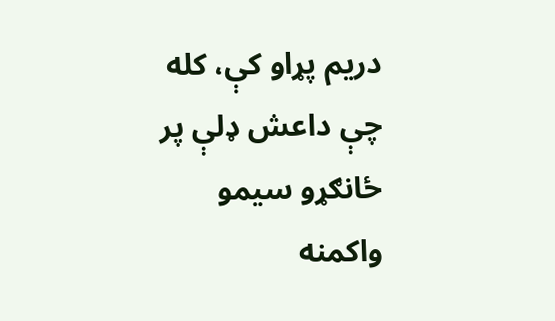دریم پړاو کې، کله چې داعش ډلې پر ځانګړو سیمو واکمنه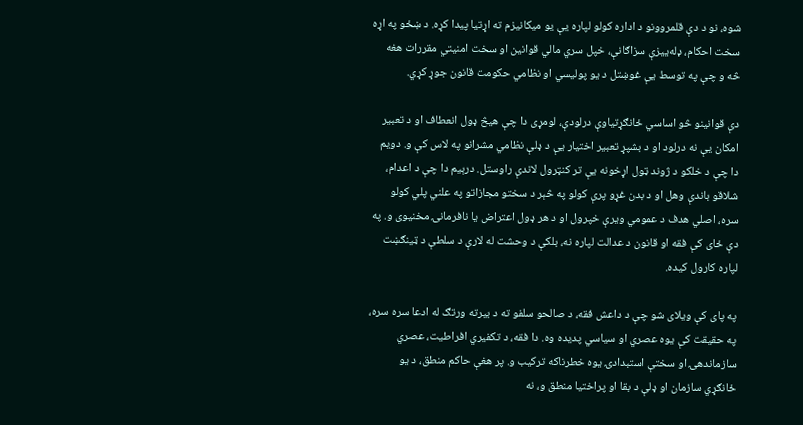شوه، نو د دې قلمروونو د اداره کولو لپاره یې یو میکانیزم ته اړتیا پیدا کړه. د ښځو په اړه سخت احکام، ډله‌ییزې سزاګانې، خپل سري مالي قوانین او سخت امنیتي مقررات هغه څه و چې په توسط یې غوښتل د یو پولیسي او نظامي حکومت قانون جوړ کړي.

دې قوانینو څو اساسي ځانګړتیاوې درلودې، لومړی دا چې هیڅ ډول انعطاف او د تعبیر امکان یې نه درلود او د بشپړ تعبیر اختیار یې د ډلې نظامي مشرانو په لاس کې و. دویم دا چې د خلکو د ژوند ټول اړخونه یې تر کنټرول لاندې راوستل. درېیم دا چې د اعدام، شلاقو باندې وهل او د بدن غړو پرې کولو په څېر د سختو مجازاتو په علني پلي کولو سره، اصلي هدف د عمومي ویرې خپرول او د هر ډول اعتراض یا نافرمانۍ مخنیوی و. په دې ځای کې فقه او قانون د عدالت لپاره نه، بلکې د وحشت له لارې د سلطې د ټینګښت لپاره کارول کیده.

په پای کې ویلای شو چې د داعش فقه، د صالحو سلفو ته د بیرته ورتګ له ادعا سره سره، په حقیقت کې یوه عصري او سیاسي پدیده وه. دا فقه، د تکفیري افراطیت، عصري سازماندهۍ او سختې استبدادۍ یوه خطرناکه ترکیب و. پر هغې حاکم منطق، د یو ځانګړي سازمان او ډلې د بقا او پراختیا منطق و، نه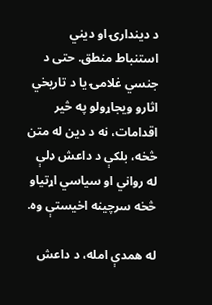د دیندارۍ او دیني استنباط منطق. حتی د جنسي غلامۍ یا د تاریخي اثارو ویجاړولو په څیر اقدامات، نه د دین له متن څخه، بلکې د داعش ډلې له رواني او سیاسي اړتیاو څخه سرچینه اخیستې وه.

له همدې امله، د داعش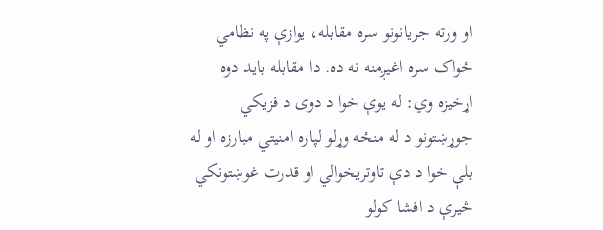او ورته جریانونو سره مقابله، یوازې په نظامي ځواک سره اغیږمنه نه ده. دا مقابله باید دوه اړخیزه وي: له یوې خوا د دوی د فزیکي جوړښتونو د له منځه وړلو لپاره امنیتي مبارزه او له بلې خوا د دې تاوتریخوالي او قدرت غوښتونکي څیرې د افشا کولو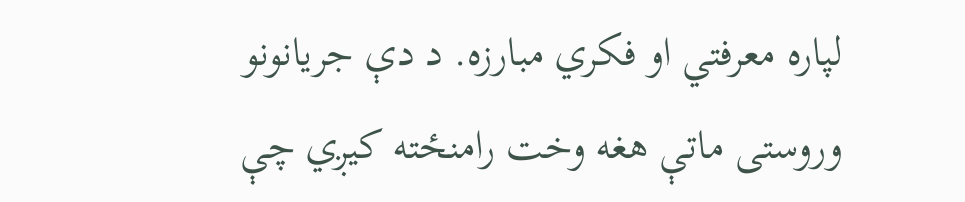لپاره معرفتي او فکري مبارزه. د دې جریانونو وروستی ماتې هغه وخت رامنځته کیږي چې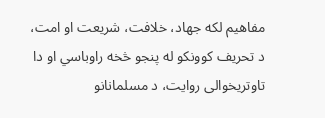مفاهیم لکه جهاد، خلافت، شریعت او امت، د تحریف کوونکو له پنجو څخه راوباسي او دا تاوتریخوالی روایت، د مسلمانانو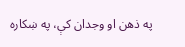په ذهن او وجدان کې، په ښکاره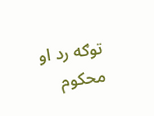توګه رد او محکوم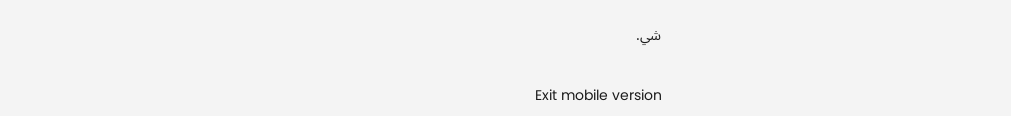شي.

Exit mobile version